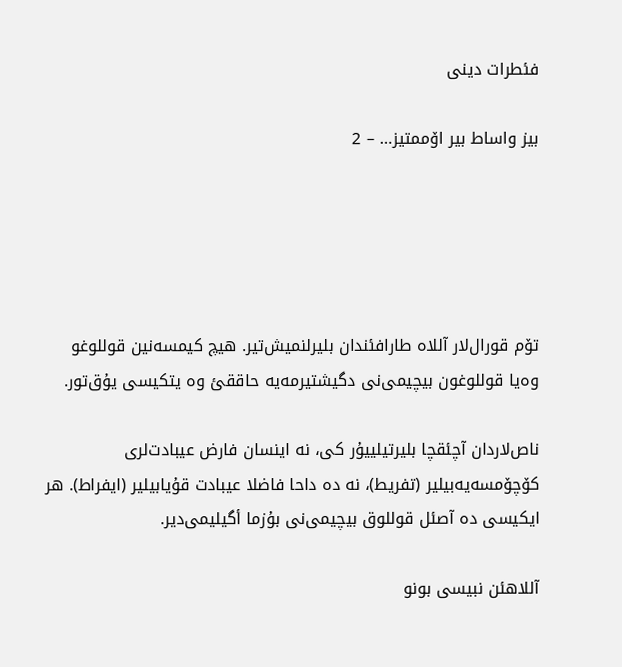فئطرات دینی

بیز واساط بیر اۆممتیز… – 2





تۆم قورال‌لار آللاە طارافئندان بلیرلنمیش‌تیر. هیچ کیمسەنین قوللوغو وەیا قوللوغون بیچیمی‌نی دگیشتیرمەیە حاققئ وە یتکیسی یۇق‌تور.

ناص‌لاردان آچئقچا بلیرتیلییۇر کی، نە اینسان فارض عیبادت‌لری کۆچۆمسەیەبیلیر (تفریط)، نە دە داحا فاضلا عیبادت قۇیابیلیر (ایفراط). هر ایکیسی دە آصئل قوللوق بیچیمی‌نی بۇزما أگیلیمی‌دیر.

آللاهئن نبیسی بونو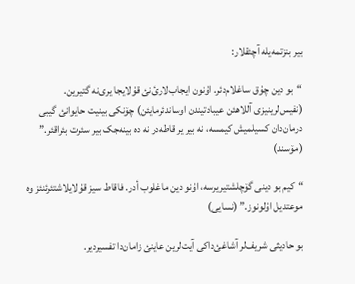بیر بنزتمەیلە آچئقلار:

“بو دین چۇق ساغلام‌دئر. اۇنون ایجاب‌لارئ‌نئ قۇلایجا یری‌نە گتیرین. (نفیس‌لرینیزی آللاهئن عیبادتیندن اوساندئرمایئن) چۆنکی بینیت حایوانئ گیبی درمان‌دان کسیلمیش کیمسە، نە بیر یر قاطەدر نە دە بینەجک بیر سئرت بئراقئر.” (مۆسند)

“کیم بو دینی گۆچلشتیریرسە، اۇنو دین ماغلوب أدر. فاقاط سیز قۇلایلاشتئرئنئز وە موعتدیل اۇلونوز.” (نسایی)

بو حادیثی شریف‌لر آشاغئ‌داکی آیت‌لرین عاینئ زامان‌دا تفسیردیر.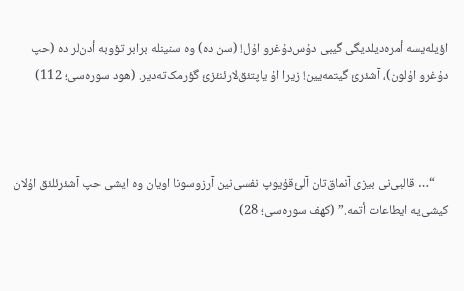اؤیلەیسە أمرەدیلدیگی گیبی دۇس‌دۇغرو اۇل! (سن دە) وە سنینلە برابر تؤوبە أدن‌لر دە (حپ دۇغرو اۇلون)، آشئرئ گیتمەیین! زیرا اۇ یاپتئق‌لارئنئزئ گؤرمک‌تەدیر. (هود سورەسی؛ 112)



     “… قالبی‌نی بیزی آنماق‌تان آلئ‌قۇیوپ نفسی‌نین آرزوسونا اویان وە ایشی حپ آشئرئلئق اۇلان کیشی‌یە ایطاعات أتمە.” (کهف سورەسی؛ 28)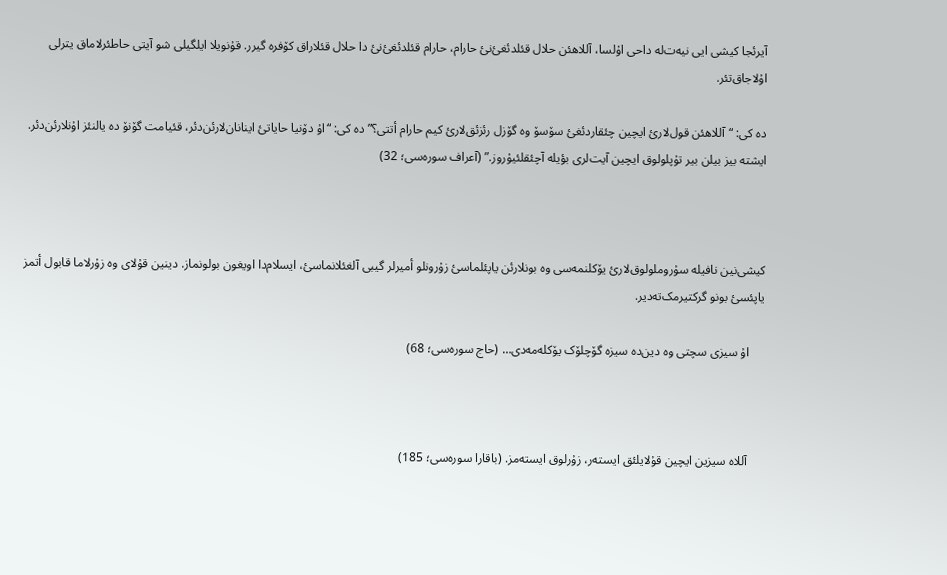آیرئجا کیشی ایی نیەت‌لە داحی اۇلسا، آللاهئن حلال قئلدئغئ‌نئ حارام، حارام قئلدئغئ‌نئ دا حلال قئلاراق کۆفرە گیرر. قۇنویلا ایلگیلی شو آیتی حاطئرلاماق یترلی اۇلاجاق‌تئر.

دە کی: “آللاهئن قول‌لارئ ایچین چئقاردئغئ سۆسۆ وە گۆزل رئزئق‌لارئ کیم حارام أتتی؟” دە کی: “اۇ دۆنیا حایاتئ اینانان‌لارئن‌دئر، قئیامت گۆنۆ دە یالنئز اۇنلارئن‌دئر. ایشتە بیز بیلن بیر تۇپلولوق ایچین آیت‌لری بؤیلە آچئقلئیۇروز.” (آعراف سورەسی؛ 32)



کیشی‌نین نافیلە سۇروملولوق‌لارئ یۆکلنمەسی وە بونلارئن یاپئلماسئ زۇرونلو أمیرلر گیبی آلغئلانماسئ، ایسلام‌دا اویغون بولونماز. دینین قۇلای وە زۇرلاما قابول أتمز یاپئسئ بونو گرکتیرمک‌تەدیر.

     اۇ سیزی سچتی وە دین‌دە سیزە گۆچلۆک یۆکلەمەدی… (حاج سورەسی؛ 68)



     آللاە سیزین ایچین قۇلایلئق ایستەر، زۇرلوق ایستەمز. (باقارا سورەسی؛ 185)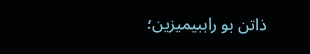ذاتن بو راببیمیزین؛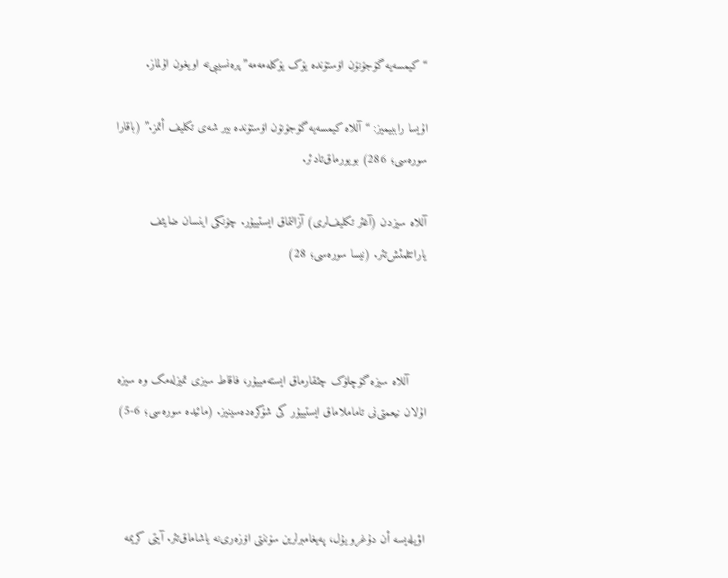“کیمسەیە گۆجۆنۆن اۆستۆندە یۆک یۆکلەمەمە” پرەنسیبی‌نە اویغون اۇلماز.

اۇیسا راببیمیز: “آللاە کیمسەیە گۆجۆنۆن اۆستۆندە بیر شەی تکلیف أتمز.” (باقارا سورەسی؛ 286) بویورماق‌تادئر.

آللاە سیزدن (آغئر تکلیف‌لری) آزالتماق ایستییۇر. چۆنکی اینسان ضایئف یاراتئلمئش‌تئر. (نیسا سورەسی؛ 28)



     آللاە سیزە گۆچلۆک چئقارماق ایستەمییۇر، فاقاط سیزی تمیزلەمک وە سیزە اۇلان نیعمتی‌نی تاماملاماق ایستییۇر کی شۆکرەدەسینیز. (مائیدە سورەسی؛ 6-5)



اؤیلەیسە أن دۇغرو یۇل، پەیغامبرلرین سۆننتی اۆزەری‌نە یاشاماق‌تئر. آیتی کریمە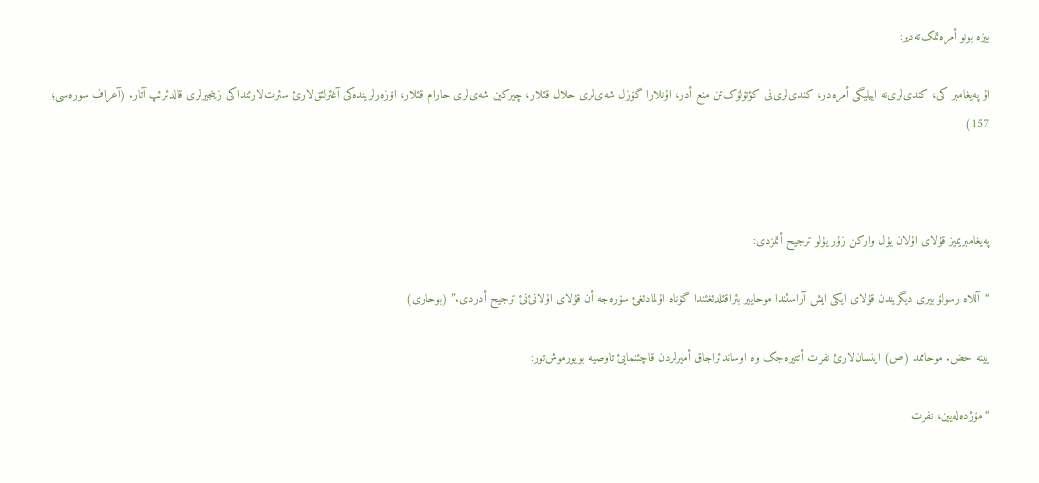بیزە بونو أمرەتمک‌تەدیر:

اۇ پەیغامبر کی، کندی‌لری‌نە اییلیگی أمرەدر، کندی‌لری‌نی کؤتۆلۆک‌تن منع أدر، اۇنلارا گۆزل شەی‌لری حلال قئلار، چیرکین شەی‌لری حارام قئلار، اۆزەرلریندەکی آغئرلئق‌لارئ سئرت‌لارئنداکی زینجیرلری قالدئرئپ آتار. (آعراف سورەسی؛ 157)



پەیغامبریمیز قۇلای اۇلان یۇل وارکن زۇر یۇلو ترجیح أتمزدی:

“آللاە رسولۆ بیری دیگریندن قۇلای ایکی ایش آراسئندا موحاییر بئراقئلدئغئندا گۆناە اۇلمادئغئ سۆرەجە أن قۇلای اۇلانئ‌نئ ترجیح أدردی.” (بوحاری)

یینە حض. موحاممد (ص) اینسان‌لارئ نفرت أتتیرەجک وە اوساندئراجاق أمیرلردن قاچئنمایئ تاوصیە بویورموش‌تور:

“مۆژدەلەیین، نفرت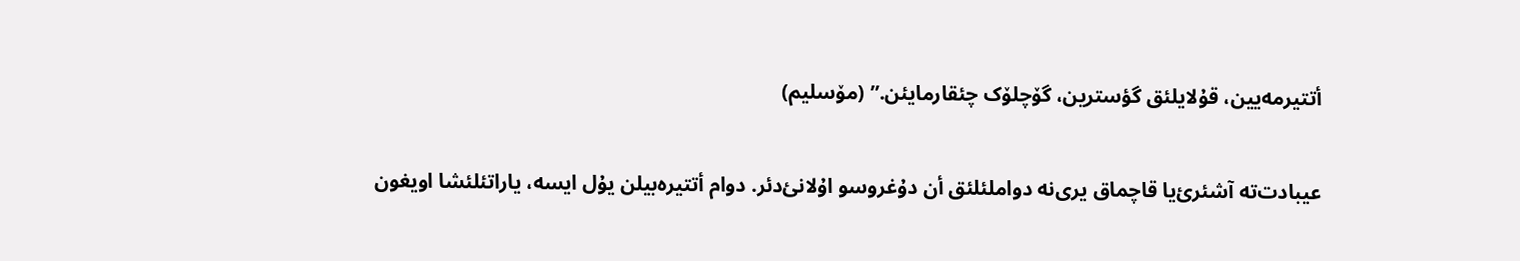أتتیرمەیین، قۇلایلئق گؤسترین، گۆچلۆک چئقارمایئن.” (مۆسلیم)

عیبادت‌تە آشئرئ‌یا قاچماق یری‌نە دواملئلئق أن دۇغروسو اۇلانئ‌دئر. دوام أتتیرەبیلن یۇل ایسە، یاراتئلئشا اویغون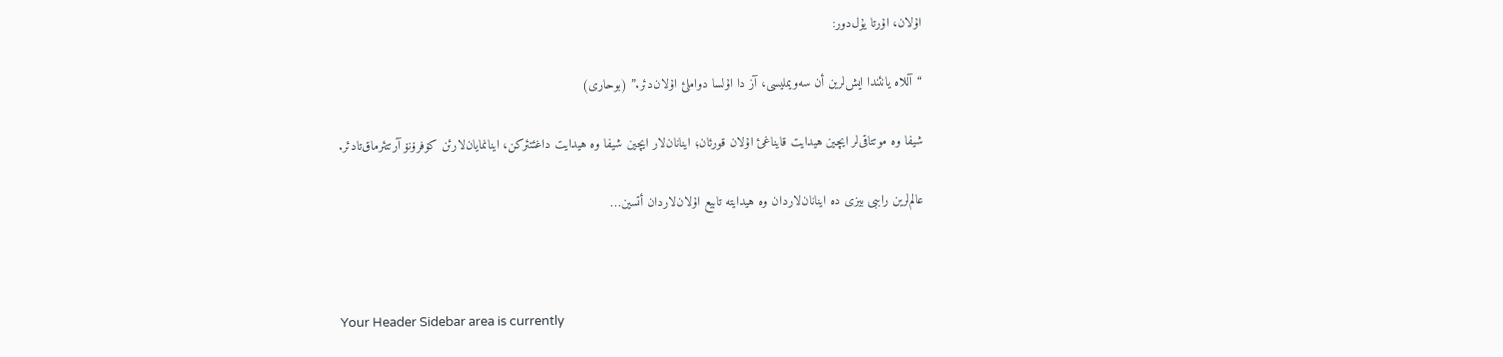اۇلان، اۇرتا یۇل‌دور:

“آللاە یانئندا ایش‌لرین أن سەویملیسی، آز دا اۇلسا دواملئ اۇلان‌دئر.” (بوحاری)

شیفا وە موتتاقی‌لر ایچین هیدایت قایناغئ اۇلان قورئان؛ اینانان‌لار ایچین شیفا وە هیدایت داغئتئرکن، اینانمایان‌لارئن کۆفرۆنۆ آرتتئرماق‌تادئر.

عالم‌لرین راببی بیزی دە اینانان‌لاردان وە هیدایتە تابیع اۇلان‌لاردان أتسین…



Your Header Sidebar area is currently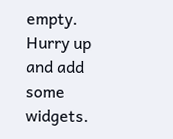empty. Hurry up and add some widgets.